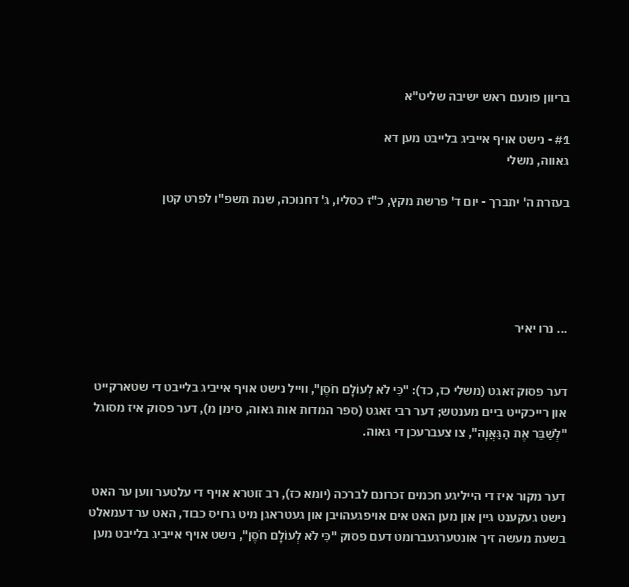בריוון פונעם ראש ישיבה שליט"א

#1 - נישט אויף אייביג בלייבט מען דא
גאווה, משלי

בעזרת ה' יתברך - יום ד' פרשת מקץ, כ"ז כסליו, ג' דחנוכה, שנת תשפ"ו לפרט קטן





... נרו יאיר


דער פסוק זאגט (משלי כז, כד): "כִּי לֹא לְעוֹלָם חֹסֶן", ווייל נישט אויף אייביג בלייבט די שטארקייט און רייכקייט ביים מענטש; דער רבי זאגט (ספר המדות אות גאוה, סימן מ), דער פסוק איז מסוגל "לְשַׁבֵּר אֶת הַגַּאֲוָה", צו צעברעכן די גאוה.


דער מקור איז די הייליגע חכמים זכרונם לברכה (יומא כז), רב זוטרא אויף די עלטער ווען ער האט נישט געקענט גיין און מען האט אים אויפגעהויבן און געטראגן מיט גרויס כבוד, האט ער דעמאלט בשעת מעשה זיך אונטערגעברומט דעם פסוק "כִּי לֹא לְעוֹלָם חֹסֶן", נישט אויף אייביג בלייבט מען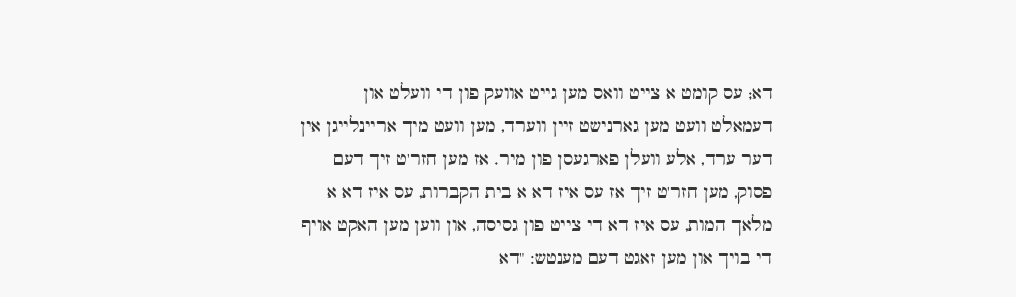דא; עס קומט א צייט וואס מען גייט אוועק פון די וועלט און דעמאלט וועט מען גארנישט זיין ווערד, מען וועט מיך אריינלייגן אין דער ערד, אלע וועלן פארגעסן פון מיר. אז מען חזר'ט זיך דעם פסוק, מען חזר'ט זיך אז עס איז דא א בית הקברות, עס איז דא א מלאך המות, עס איז דא די צייט פון גסיסה, און ווען מען האקט אויף די בויך און מען זאגט דעם מענטש: "דא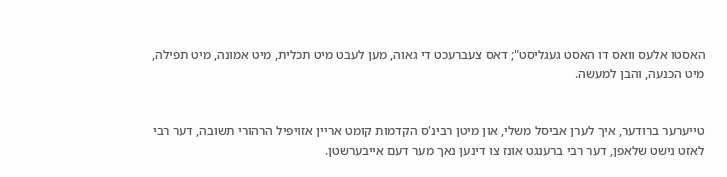האסטו אלעס וואס דו האסט געגליסט"; דאס צעברעכט די גאוה, מען לעבט מיט תכלית, מיט אמונה, מיט תפילה, מיט הכנעה, והבן למעשה.


טייערער ברודער, איך לערן אביסל משלי, און מיטן רבינ'ס הקדמות קומט אריין אזויפיל הרהורי תשובה, דער רבי לאזט נישט שלאפן, דער רבי ברענגט אונז צו דינען נאך מער דעם אייבערשטן.